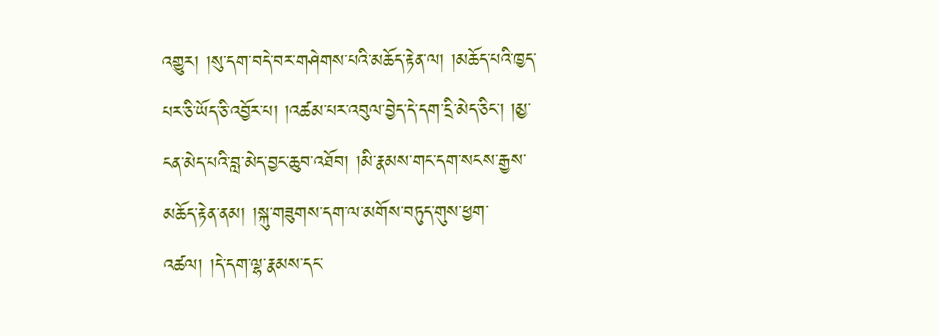འགྱུར། །སུ་དག་བདེ་བར་གཤེགས་པའི་མཆོད་རྟེན་ལ། །མཆོད་པའི་ཁྱད་པར་ཅི་ཡོད་ཅི་འབྱོར་པ། །འཚམ་པར་འབུལ་བྱེད་དེ་དག་དྲི་མེད་ཅིང་། །མྱ་ངན་མེད་པའི་བླ་མེད་བྱང་ཆུབ་འཐོབ། །མི་རྣམས་གང་དག་སངས་རྒྱས་མཆོད་རྟེན་ནམ། །སྐུ་གཟུགས་དག་ལ་མགོས་བཏུད་གུས་ཕྱག་འཚལ། །དེ་དག་ལྷ་རྣམས་དང་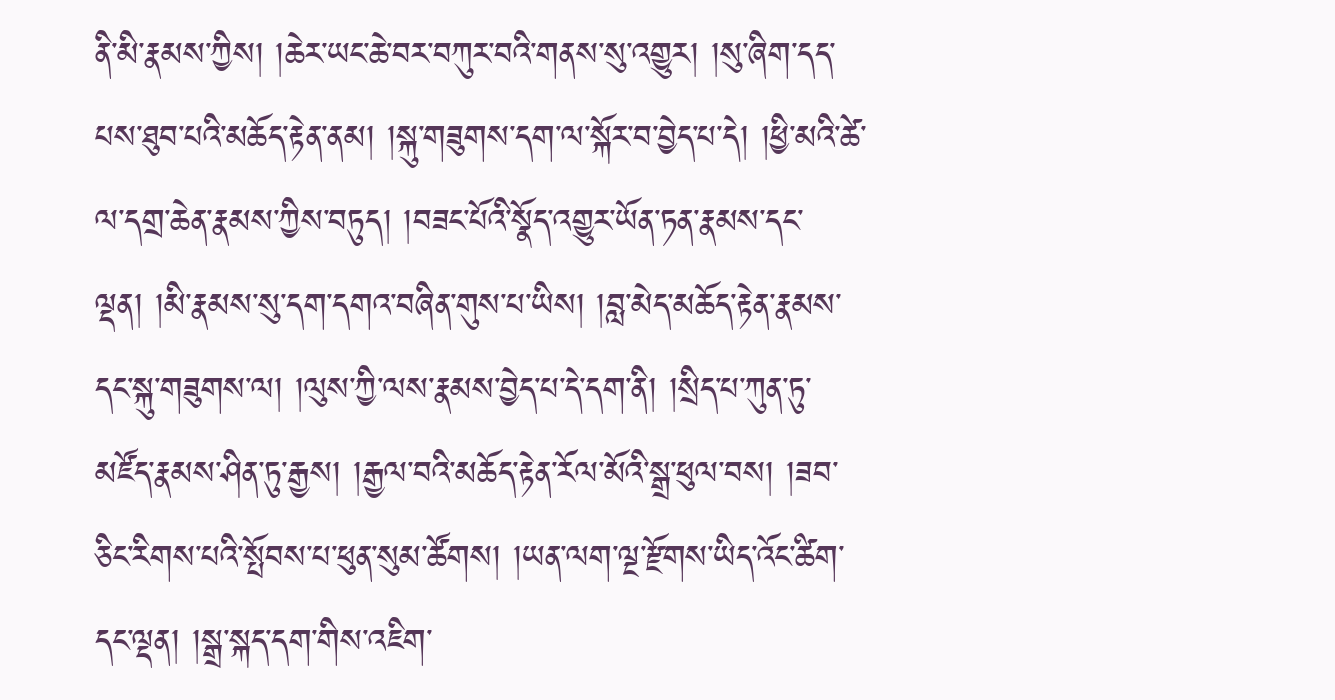ནི་མི་རྣམས་ཀྱིས། །ཆེར་ཡང་ཆེ་བར་བཀུར་བའི་གནས་སུ་འགྱུར། །སུ་ཞིག་དད་པས་ཐུབ་པའི་མཆོད་རྟེན་ནམ། །སྐུ་གཟུགས་དག་ལ་སྐོར་བ་བྱེད་པ་དེ། །ཕྱི་མའི་ཚེ་ལ་དགྲ་ཆེན་རྣམས་ཀྱིས་བཏུད། །བཟང་པོའི་སྣོད་འགྱུར་ཡོན་ཏན་རྣམས་དང་ལྡན། །མི་རྣམས་སུ་དག་དགའ་བཞིན་གུས་པ་ཡིས། །བླ་མེད་མཆོད་རྟེན་རྣམས་དང་སྐུ་གཟུགས་ལ། །ལུས་ཀྱི་ལས་རྣམས་བྱེད་པ་དེ་དག་ནི། །སྲིད་པ་ཀུན་ཏུ་མཛོད་རྣམས་ཤིན་ཏུ་རྒྱས། །རྒྱལ་བའི་མཆོད་རྟེན་རོལ་མོའི་སྒྲ་ཕུལ་བས། །ཟབ་ཅིང་རིགས་པའི་སྤོབས་པ་ཕུན་སུམ་ཚོགས། །ཡན་ལག་ལྔ་རྫོགས་ཡིད་འོང་ཚིག་དང་ལྡན། །སྒྲ་སྐད་དག་གིས་འཇིག་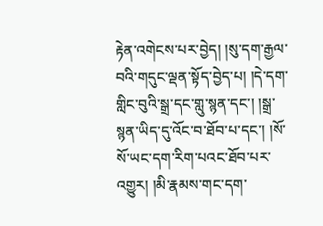རྟེན་འགེངས་པར་བྱེད། །སུ་དག་རྒྱལ་བའི་གདུང་ལྡན་སྟོད་བྱེད་པ། །དེ་དག་གླིང་བུའི་སྒྲ་དང་གླུ་སྙན་དང་། །སྒྲ་སྙན་ཡིད་དུ་འོང་བ་ཐོབ་པ་དང་། །སོ་སོ་ཡང་དག་རིག་པའང་ཐོབ་པར་འགྱུར། །མི་རྣམས་གང་དག་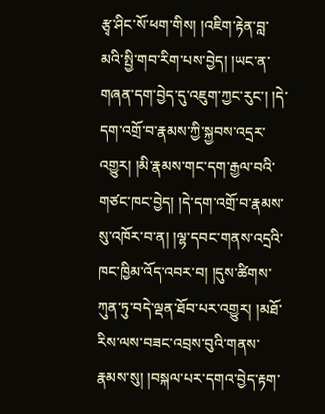རྩྭ་ཤིང་སོ་ཕག་གིས། །འཇིག་རྟེན་བླ་མའི་སྤྱི་གབ་རིག་པས་བྱེད། །ཡང་ན་གཞན་དག་བྱེད་དུ་འཇུག་ཀྱང་རུང་། །དེ་དག་འགྲོ་བ་རྣམས་ཀྱི་སྐྱབས་འདྲར་འགྱུར། །མི་རྣམས་གང་དག་རྒྱལ་བའི་གཙང་ཁང་བྱེད། །དེ་དག་འགྲོ་བ་རྣམས་སུ་འཁོར་བ་ན། །ལྷ་དབང་གནས་འདྲའི་ཁང་ཁྱིམ་འོད་འབར་བ། །དུས་ཚིགས་ཀུན་ཏུ་བདེ་ལྡན་ཐོབ་པར་འགྱུར། །མཐོ་རིས་ལས་བཟང་འབྲས་བུའི་གནས་རྣམས་སུ། །བསྐལ་པར་དགའ་བྱེད་རྟག་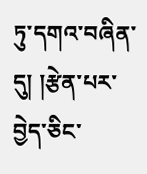ཏུ་དགའ་བཞིན་དུ། །རྩེན་པར་བྱེད་ཅིང་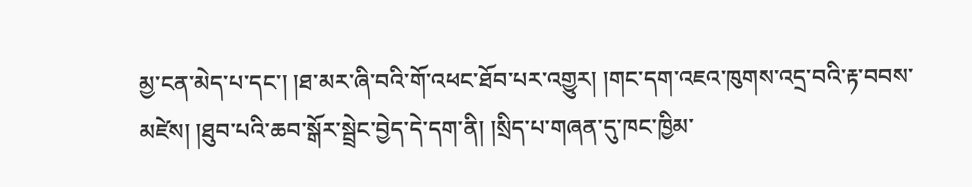མྱ་ངན་མེད་པ་དང་། །ཐ་མར་ཞི་བའི་གོ་འཕང་ཐོབ་པར་འགྱུར། །གང་དག་འཇའ་ཁུགས་འདྲ་བའི་རྟ་བབས་མཛེས། །ཐུབ་པའི་ཆབ་སྒོར་སྦྲེང་བྱེད་དེ་དག་ནི། །སྲིད་པ་གཞན་དུ་ཁང་ཁྱིམ་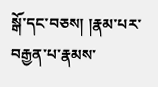སྒོ་དང་བཅས། །རྣམ་པར་བརྒྱན་པ་རྣམས་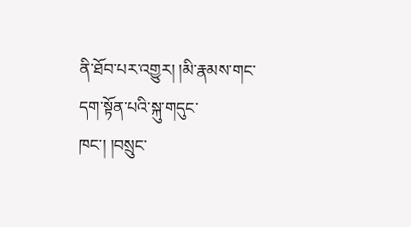ནི་ཐོབ་པར་འགྱུར། །མི་རྣམས་གང་དག་སྟོན་པའི་སྐུ་གདུང་ཁང་། །བསྲུང་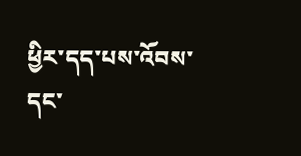ཕྱིར་དད་པས་འོབས་དང་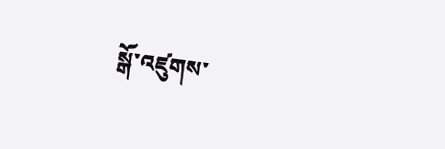སྒོ་འཛུགས་